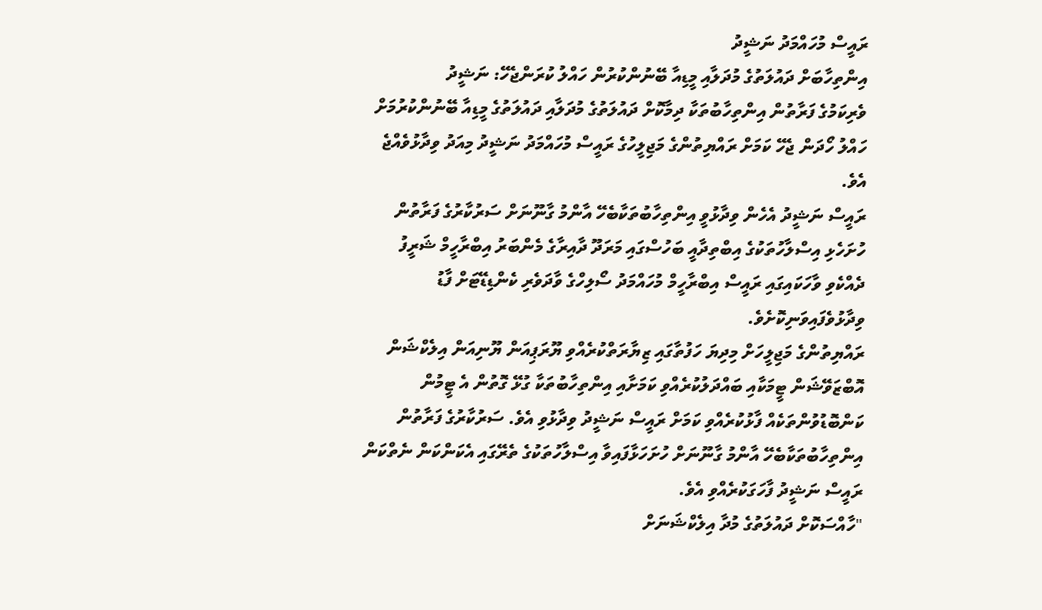ރައީސް މުހައްމަދު ނަޝީދު
އިންތިހާބަށް ދައުލަތުގެ މުދަލާއި މީޑިއާ ބޭނުންކުރުން ހައްލު ކުރަންޖެހޭ: ނަޝީދު
ވެރިކަމުގެ ފަރާތުން އިންތިހާބުތަކާ ދިމާކޮށް ދައުލަތުގެ މުދަލާއި ދައުލަތުގެ މީޑިއާ ބޭނުންކުރުމަށް ހައްލު ހޯދަން ޖެހޭ ކަމަށް ރައްޔިތުންގެ މަޖިލީހުގެ ރައީސް މުހައްމަދު ނަޝީދު މިއަދު ވިދާޅުވެއްޖެ އެވެ.
ރައީސް ނަޝީދު އެހެން ވިދާޅުވީ އިންތިހާބުތަކާބެހޭ އާންމު ގާނޫނަށް ސަރުކާރުގެ ފަރާތުން ހުށަހެޅި އިސްލާހުތަކުގެ އިބްތިދާއީ ބަހުސްގައި މަރަދޫ ދާއިރާގެ މެންބަރު އިބްރާހީމް ޝަރީފު ދެއްކެވި ވާހަކައިގައި ރައީސް އިބްރާހީމް މުހައްމަދު ސޯލިހްގެ ވާދަވެރި ކެންޑިޑޭޓަށް ފާޑު ވިދާޅުވެފައިވަނިކޮށެވެ.
ރައްޔިތުންގެ މަޖިލީހަށް މިދިޔަ ހަފުތާގައި ޒިޔާރަތްކުރެއްވި ޔޫރަޕިއަން ޔޫނިއަން އިލެކްޝަން އޮބްޒަވޭޝަން ޓީމަކާއި ބައްދަލުކުރެއްވި ކަމަށާއި އިންތިހާބުތަކާ ގުޅޭ ގޮތުން އެ ޓީމުން ކަންބޮޑުވުންތަކެއް ފާޅުކުރެއްވި ކަމަށް ރައީސް ނަޝީދު ވިދާޅުވި އެވެ. ސަރުކާރުގެ ފަރާތުން އިންތިހާބުތަކާބެހޭ އާންމު ގާނޫނަށް ހުށަހަޅާފައިވާ އިސްލާހުތަކުގެ ތެރޭގައި އެކަންކަން ނެތްކަން ރައީސް ނަޝީދު ފާހަގަކުރެއްވި އެވެ.
"ހާއްސަކޮށް ދައުލަތުގެ މުދާ އިލެކްޝަނަށް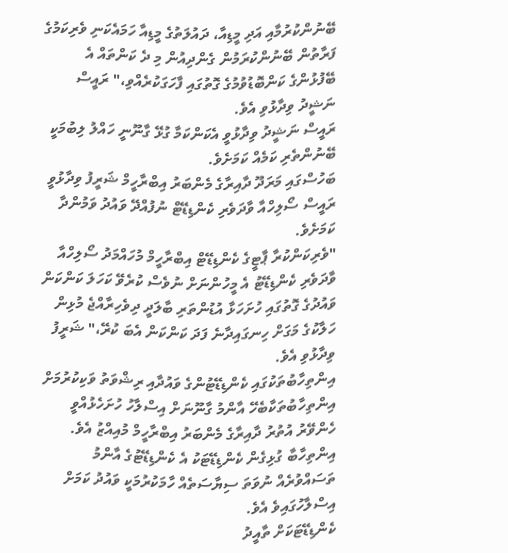ބޭނުންކުރުމާއި އަދި މީޑިއާ، ދައުލަތުގެ މީޑިއާ ހަމައެކަނި ވެރިކަމުގެ ފަރާތުން ބޭނުންކުރަމުން ގެންދިއުން މި ދެ ކަންތައް އެ ބޭފުޅުންގެ ކަންބޮޑުވުމުގެ ގޮތުގައި ފާހަގަކުރެއްވި،" ރައީސް ނަޝީދު ވިދާޅުވި އެވެ.
ރައީސް ނަޝީދު ވިދާޅުވީ އެކަންކަމާ ގުޅޭ ގާނޫނީ ހައްލު ލިބުމަކީ ބޭނުންތެރި ކަމެއް ކަމަށެވެ.
ބަހުސްގައި މަރަދޫ ދާއިރާގެ މެންބަރު އިބްރާހީމް ޝަރީފު ވިދާޅުވީ ރައީސް ސޯލިހްއާ ވާދަވެރި ކެންޑިޑޭޓް ނުފުއްދޭ ވައުދު ވަމުންދާ ކަމަށެވެ.
"ވެރިކަންކުރާ ޕާޓީގެ ކެންޑިޑޭޓް އިބްރާހީމް މުހައްމަދު ސޯލިހްއާ ވާދަވެރި ކެންޑިޑޭޓު އެ މީހުންނަށް ނުވެސް ކުރެވޭ ކަހަލަ ކަންކަން ވައުދުގެ ގޮތުގައި ހުށަހަޅާ އުޑުންތަރި ބާލަދީ ދިވެހިރާއްޖެ މުޅިން ހަލާކުގެ މަގަށް ހިނގައިދާނެ ފަދަ ކަންކަން އެބަ ކުރޭ،" ޝަރީފު ވިދާޅުވި އެވެ.
އިންތިހާބުތަކުގައި ކެންޑިޑޭޓުންގެ ވައުދާއި ރިޝްވަތު ވަކިކުރުމަށް އިންތިހާބުތަކާބެހޭ އާންމު ގާނޫނަށް އިސްލާހު ހުށަހެޅުއްވީ ހެންވޭރު އުތުރު ދާއިރާގެ މެންބަރު އިބްރާހީމް މުއިއްޒު އެވެ.
އިންތިހާބާ ގުޅިގެން ކެންޑިޑޭޓަކު އެ ކެންޑިޑޭޓުގެ އާންމު ތަސައްވުރެއް ނުވަތަ ސިޔާސަތެއް ހާމަކުރުމަކީ ވައުދު ކަމަށް އިސްލާހުގައިވެ އެވެ.
ކެންޑިޑޭޓަކަށް ތާއީދު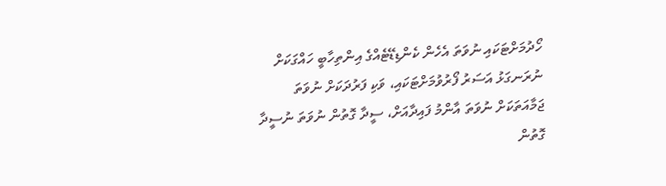ހޯދުމަށްޓަކައި ނުވަތަ އެހެން ކެންޑިޑޭޓެއްގެ އިންތިހާބީ ހައްގަކަށް ނުރަނގަޅު އަސަރު ފޯރުވުމަށްޓަކައި، ވަކި ފަރުދަކަށް ނުވަތަ ޖަމާއަތަކަށް ނުވަތަ އާންމު ފައިދާއަށް، ސީދާ ގޮތުން ނުވަތަ ނުސީދާ ގޮތުން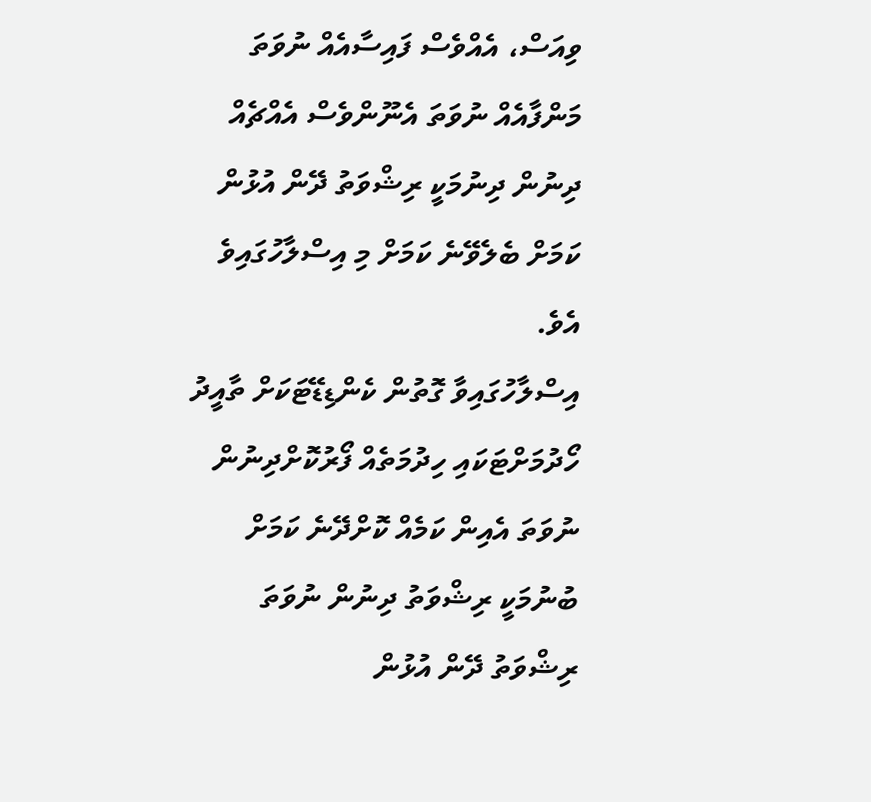ވިއަސް، އެއްވެސް ފައިސާއެއް ނުވަތަ މަންފާއެއް ނުވަތަ އެނޫންވެސް އެއްޗެއް ދިނުން ދިނުމަކީ ރިޝްވަތު ދޭން އުޅުން ކަމަށް ބެލެވޭނެ ކަމަށް މި އިސްލާހުގައިވެ އެވެ.
އިސްލާހުގައިވާ ގޮތުން ކެންޑިޑޭޓަކަށް ތާއީދު ހޯދުމަށްޓަކައި ހިދުމަތެއް ފޯރުކޮށްދިނުން ނުވަތަ އެއިން ކަމެއް ކޮށްދޭނެ ކަމަށް ބުނުމަކީ ރިޝްވަތު ދިނުން ނުވަތަ ރިޝްވަތު ދޭން އުޅުން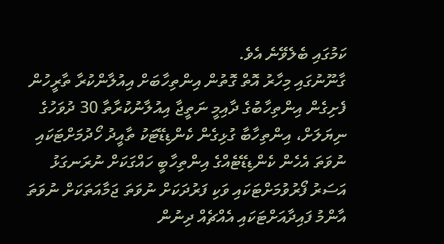ކަމުގައި ބެލެވޭނެ އެވެ.
ގާނޫނުގައި މިހާރު އޮތް ގޮތުން އިންތިހާބަށް އިއުލާންކުރާ ތާރީހުން ފެށިގެން އިންތިހާބުގެ ދާއިމީ ނަތީޖާ އިއުލާނުކުރާތާ 30 ދުވަހުގެ ނިޔަލަށް، އިންތިހާބާ ގުޅިގެން ކެންޑިޑޭޓަކު ތާއީދު ހޯދުމަށްޓަކައި ނުވަތަ އެހެން ކެންޑިޑޭޓެއްގެ އިންތިހާބީ ހައްގަކަށް ނުރަނގަޅު އަސަރު ފޯރުވުމަށްޓަކައި ވަކި ފަރުދަކަށް ނުވަތަ ޖަމާއަތަކަށް ނުވަތަ އާންމު ފައިދާއަށްޓަކައި އެއްޗެއް ދިނުން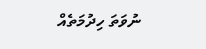ނުވަތަ ހިދުމަތެއް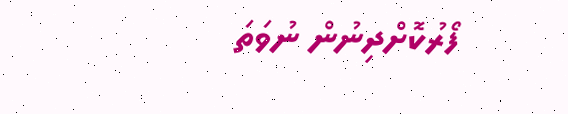ފޯރުކޮށްދިނުން ނުވަތަ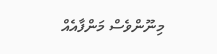މިނޫންވެސް މަންފާއެއް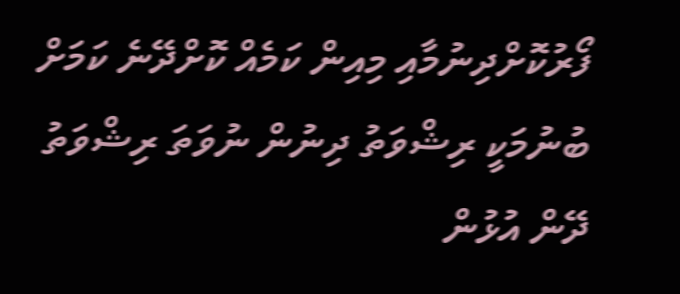ފޯރުކޮށްދިނުމާއި މިއިން ކަމެއް ކޮށްދޭނެ ކަމަށް ބުނުމަކީ ރިޝްވަތު ދިނުން ނުވަތަ ރިޝްވަތު ދޭން އުޅުން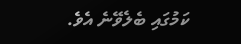ކަމުގައި ބެލެވޭނެ އެވެ.